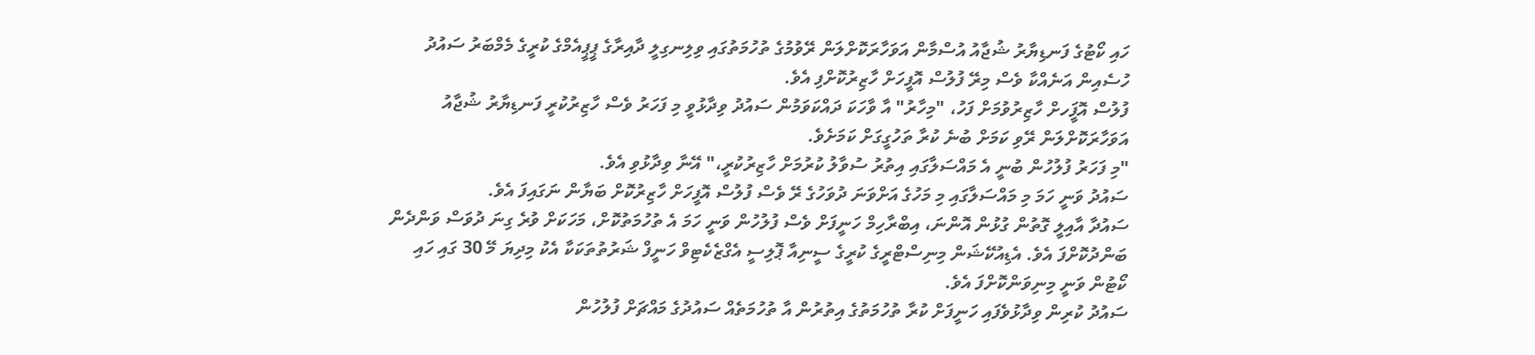ހައި ކޯޓުގެ ފަނޑިޔާރު ޝުޖާއު އުސްމާން އަވަހާރަކޮށްލަން ރޭވުމުގެ ތުހުމަތުގައި ވިލިނގިލީ ދާއިރާގެ ޕީޕީއެމްގެ ކުރީގެ މެމްބަރު ސައުދު ހުސެއިން އަނެއްކާ ވެސް މިރޭ ފުލުސް އޮފީހަށް ހާޒިރުކޮށްފި އެވެ.
ފުލުސް އޮފީަހށް ހާޒިރުވުމަށް ފަހު، "މިހާރު" އާ ވާހަކަ ދައްކަވަމުން ސައުދު ވިދާޅުވީ މި ފަހަރު ވެސް ހާޒިރުކުރީ ފަނޑިޔާރު ޝުޖާއު އަވަހާރަކޮށްލަން ރޭވި ކަމަށް ބުނެ ކުރާ ތަހުގީގަށް ކަމަށެވެ.
"މި ފަހަރު ފުލުހުން ބުނީ އެ މައްސަލާގައި އިތުރު ސުވާލު ކުރުމަށް ހާޒިރުކުރީ،" އޭނާ ވިދާޅުވި އެވެ.
ސައުދު ވަނީ ހަމަ މި މައްސަލާގައި މި މަހުގެ އަށްވަނަ ދުވަހުގެ ރޭ ވެސް ފުލުސް އޮފީހަށް ހާޒިރުކޮށް ބަޔާން ނަގައިފަ އެވެ.
ސައުދާ އާއިލީ ގޮތުން ގުޅުން އޮންނަ، އިބްރާހިމް ހަނީފަށް ވެސް ފުލުހުން ވަނީ ހަމަ އެ ތުހުމަތުކޮށް، މަހަކަށް ވުރެ ގިނަ ދުވަސް ވަންދެން ބަންދުކޮށްފަ އެވެ. އެޑިއުކޭޝަން މިނިސްޓްރީގެ ކުރީގެ ސީނިއާ ޕޮލިސީ އެގްޒެކެޓިވް ހަނީފް ޝަރުތުތަކަކާ އެކު މިދިޔަ މޭ 30 ގައި ހައި ކޯޓުން ވަނީ މިނިވަންކޮށްފަ އެވެ.
ސައުދު ކުރިން ވިދާޅުވެފައި ހަނީފަށް ކުރާ ތުހުމަތުގެ އިތުރުން އާ ތުހުމަތެއް ސައުދުގެ މައްޗަށް ފުލުހުން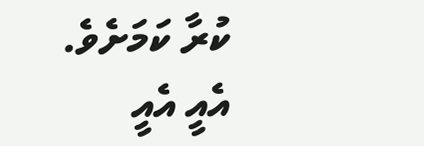ކުރާ ކަމަށެވެ. އެއީ އެއީ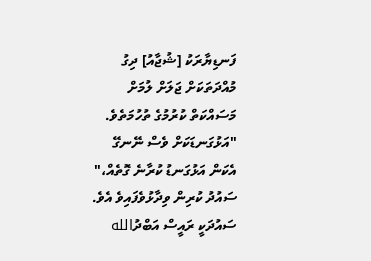ފަނޑިޔާރަކު [ޝުޖާއު] ދިގު މުއްދަތަކަށް ޖަލަށް ލުމަށް މަސައްކަތް ކުރުމުގެ ތުހުމަތެވެ.
"އަޅުގަނޑަކަށް ވެސް ނޭނގޭ އެކަން އަޅުގަނޑު ކުރާނެ ގޮތެއް،" ސައުދު ކުރިން ވިދާޅުވެފައިވެ އެވެ.
ސައުދަކީ ރައީސް އަބްދުالله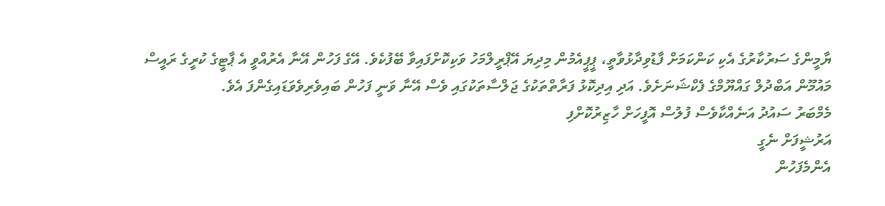ޔާމީންގެ ސަރުކާރުގެ އެކި ކަންކަމަށް ފާޑުވިދާޅުވާތީ، ޕީޕީއެމުން މިދިޔަ އޭޕްރީލްމަހު ވަކިކޮށްފައިވާ ބޭފުކެވެ. އޭގެ ފަހުން އޭނާ އެރުއްވީ އެ ޕާޓީގެ ކުރީގެ ރައީސް މައުމޫން އަބްދުލް ގައްޔޫމްގެ ފެކްޝަނަށެވެ. އަދި އިދިކޮޅު ފަރާތްތަކުގެ ޖަލްސާތަކުގައި ވެސް އޭނާ ވަނީ ފަހުން ބައިވެރިވެވަޑައިގެންފަ އެވެ.
މެމްބަރު ސައުދު އަނެއްކާވެސް ފުލުސް އޮފީހަށް ހާޒިރުކޮށްފި
އަރުޝީފަށް ނެގީ
އެންމެފަހުން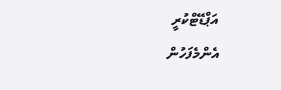އަޕްޑޭޓްކުރީ
އެންމެފަހުން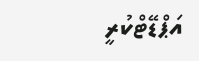އަޕްޑޭޓްކުރީ